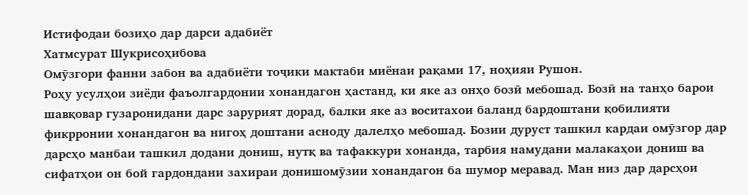Истифодаи бозиҳо дар дарси адабиёт
Хатмсурат Шукрисоҳибова
Омӯзгори фанни забон ва адабиёти тоҷики мактаби миёнаи рақами 17, ноҳияи Рушон.
Роҳу усулҳои зиёди фаъолгардонии хонандагон ҳастанд, ки яке аз онҳо бозӣ мебошад. Бозӣ на танҳо барои шавқовар гузаронидани дарс зарурият дорад, балки яке аз воситахои баланд бардоштани қобилияти фикрронии хонандагон ва нигоҳ доштани асноду далелҳо мебошад. Бозии дуруст ташкил кардаи омӯзгор дар дарсҳо манбаи ташкил додани дониш, нутқ ва тафаккури хонанда, тарбия намудани малакаҳои дониш ва сифатҳои он бой гардондани захираи донишомӯзии хонандагон ба шумор меравад. Ман низ дар дарсҳои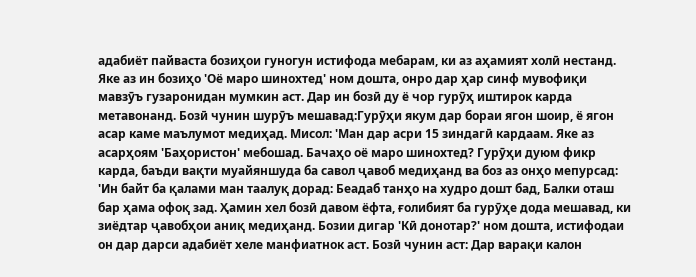адабиёт пайваста бозиҳои гуногун истифода мебарам, ки аз аҳамият холӣ нестанд. Яке аз ин бозиҳо 'Оё маро шинохтед' ном дошта, онро дар ҳар синф мувофиқи мавзӯъ гузаронидан мумкин аст. Дар ин бозӣ ду ё чор гурӯҳ иштирок карда метавонанд. Бозӣ чунин шурӯъ мешавад:Гурӯҳи якум дар бораи ягон шоир, ё ягон асар каме маълумот медиҳад. Мисол: 'Ман дар асри 15 зиндагӣ кардаам. Яке аз асарҳоям 'Баҳористон' мебошад. Бачаҳо оё маро шинохтед? Гурӯҳи дуюм фикр карда, баъди вақти муайяншуда ба савол ҷавоб медиҳанд ва боз аз онҳо мепурсад: 'Ин байт ба қалами ман таалуқ дорад: Беадаб танҳо на худро дошт бад, Балки оташ бар ҳама офоқ зад. Ҳамин хел бозӣ давом ёфта, ғолибият ба гурӯҳе дода мешавад, ки зиёдтар ҷавобҳои аниқ медиҳанд. Бозии дигар 'Кӣ донотар?' ном дошта, истифодаи он дар дарси адабиёт хеле манфиатнок аст. Бозӣ чунин аст: Дар варақи калон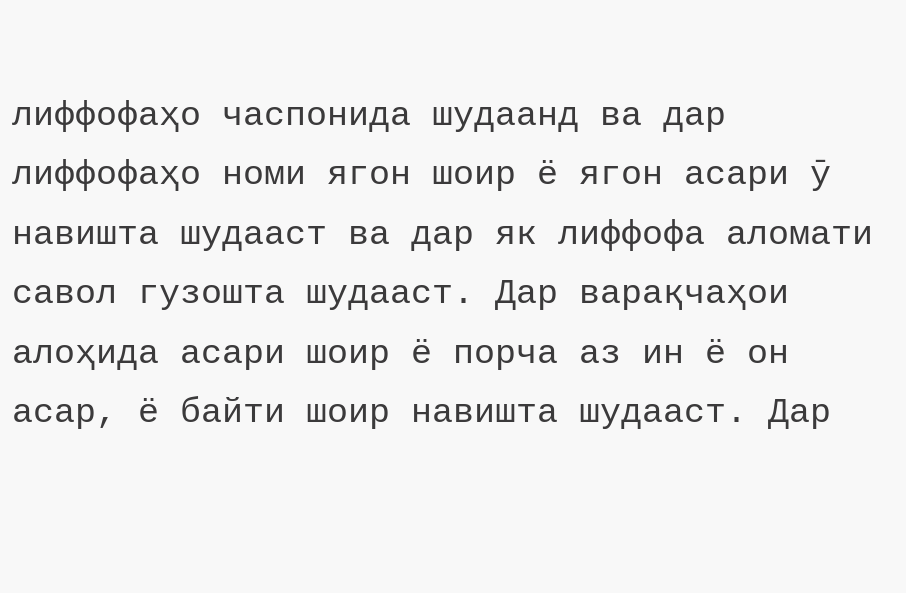лиффофаҳо часпонида шудаанд ва дар лиффофаҳо номи ягон шоир ё ягон асари ӯ навишта шудааст ва дар як лиффофа аломати савол гузошта шудааст. Дар варақчаҳои алоҳида асари шоир ё порча аз ин ё он асар, ё байти шоир навишта шудааст. Дар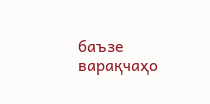баъзе варақчаҳо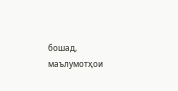бошад, маълумотҳои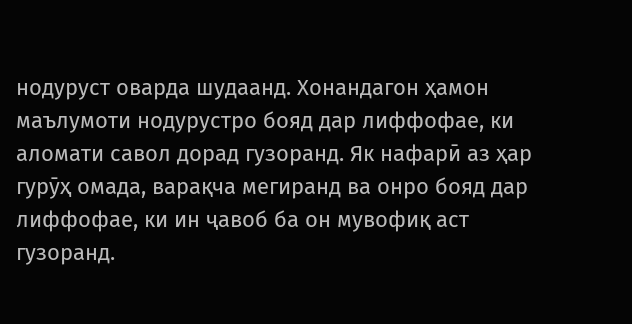нодуруст оварда шудаанд. Хонандагон ҳамон маълумоти нодурустро бояд дар лиффофае, ки аломати савол дорад гузоранд. Як нафарӣ аз ҳар гурӯҳ омада, варақча мегиранд ва онро бояд дар лиффофае, ки ин ҷавоб ба он мувофиқ аст гузоранд.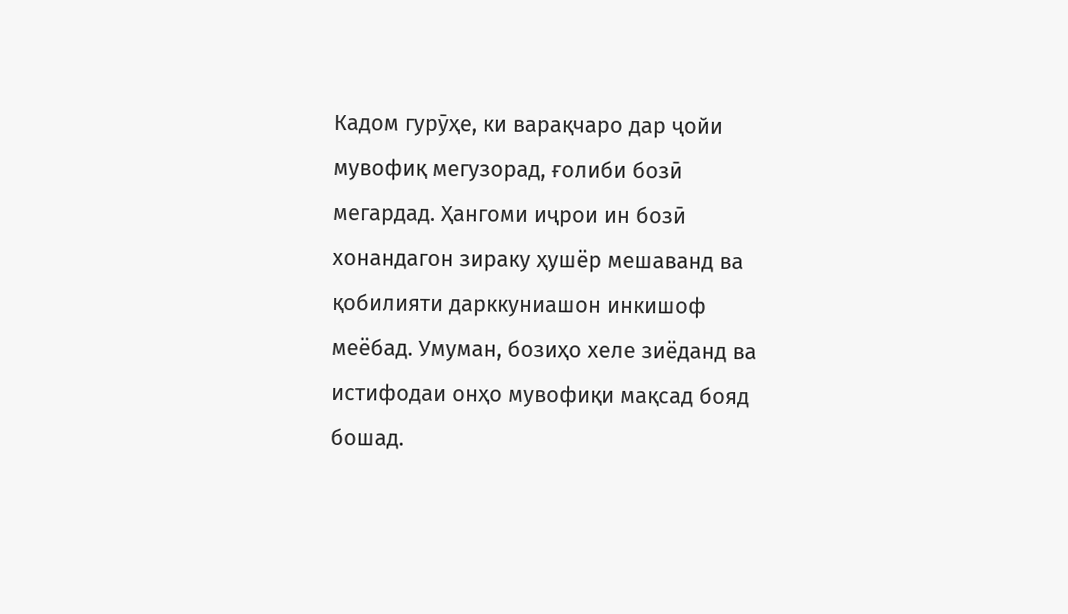Кадом гурӯҳе, ки варақчаро дар ҷойи мувофиқ мегузорад, ғолиби бозӣ мегардад. Ҳангоми иҷрои ин бозӣ хонандагон зираку ҳушёр мешаванд ва қобилияти дарккуниашон инкишоф меёбад. Умуман, бозиҳо хеле зиёданд ва истифодаи онҳо мувофиқи мақсад бояд бошад.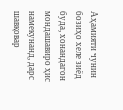Аҳамияти чунин бозиҳо хеле зиёд буда, хонандагон мондашавиро ҳис намекунанд, дарс шавқовар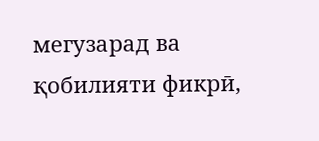мегузарад ва қобилияти фикрӣ,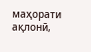маҳорати ақлонӣ,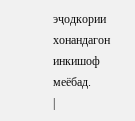эҷодкории хонандагон инкишоф меёбад.
|